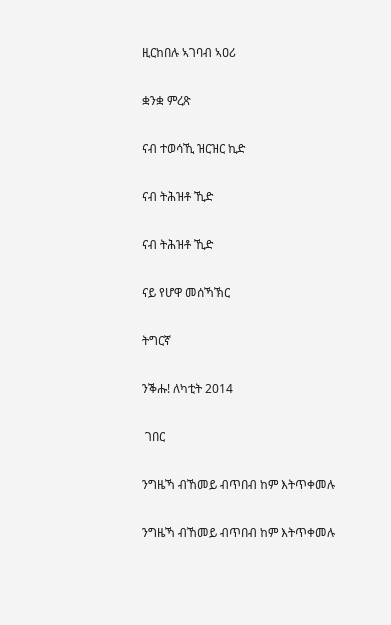ዚርከበሉ ኣገባብ ኣዐሪ

ቋንቋ ምረጽ

ናብ ተወሳኺ ዝርዝር ኪድ

ናብ ትሕዝቶ ኺድ

ናብ ትሕዝቶ ኺድ

ናይ የሆዋ መሰኻኽር

ትግርኛ

ንቕሑ! ለካቲት 2014

 ገበር

ንግዜኻ ብኸመይ ብጥበብ ከም እትጥቀመሉ

ንግዜኻ ብኸመይ ብጥበብ ከም እትጥቀመሉ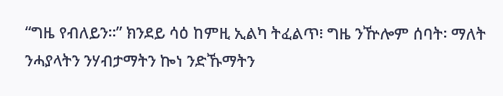“ግዜ የብለይን።” ክንደይ ሳዕ ከምዚ ኢልካ ትፈልጥ፧ ግዜ ንዅሎም ሰባት፡ ማለት ንሓያላትን ንሃብታማትን ኰነ ንድኹማትን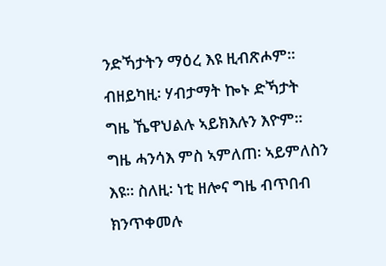ንድኻታትን ማዕረ እዩ ዚብጽሖም። ብዘይካዚ፡ ሃብታማት ኰኑ ድኻታት ግዜ ኼዋህልሉ ኣይክእሉን እዮም። ግዜ ሓንሳእ ምስ ኣምለጠ፡ ኣይምለስን እዩ። ስለዚ፡ ነቲ ዘሎና ግዜ ብጥበብ ክንጥቀመሉ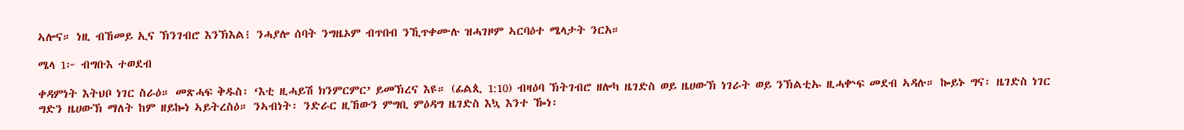ኣሎና። ነዚ ብኸመይ ኢና ኽንገብሮ እንኽእል፧ ንሓያሎ ሰባት ንግዜኦም ብጥበብ ንኺጥቀሙሉ ዝሓገዞም ኣርባዕተ ሜላታት ንርአ።

ሜላ 1፦ ብግቡእ ተወደብ

ቀዳምነት እትህቦ ነገር ስራዕ። መጽሓፍ ቅዱስ፡ ‘እቲ ዚሓይሽ ክንምርምር’ ይመኽረና እዩ። (ፊልጲ 1:10) ብዛዕባ ኽትገብሮ ዘሎካ ዜገድስ ወይ ዜሀውኽ ነገራት ወይ ንኽልቲኡ ዚሓቍፍ መደብ ኣዳሉ። ኰይኑ ግና፡ ዜገድስ ነገር ግድን ዜሀውኽ ማለት ከም ዘይኰነ ኣይትረስዕ። ንኣብነት፡ ንድራር ዚኸውን ምግቢ ምዕዳግ ዜገድስ እኳ እንተ ዀነ፡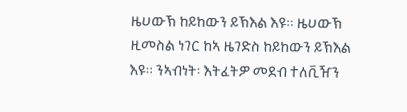ዜሀውኽ ከይከውን ይኽእል እዩ። ዜሀውኽ ዚመስል ነገር ከኣ ዜገድስ ከይከውን ይኽእል እዩ። ንኣብነት፡ እትፈትዎ መደብ ተለቪዥን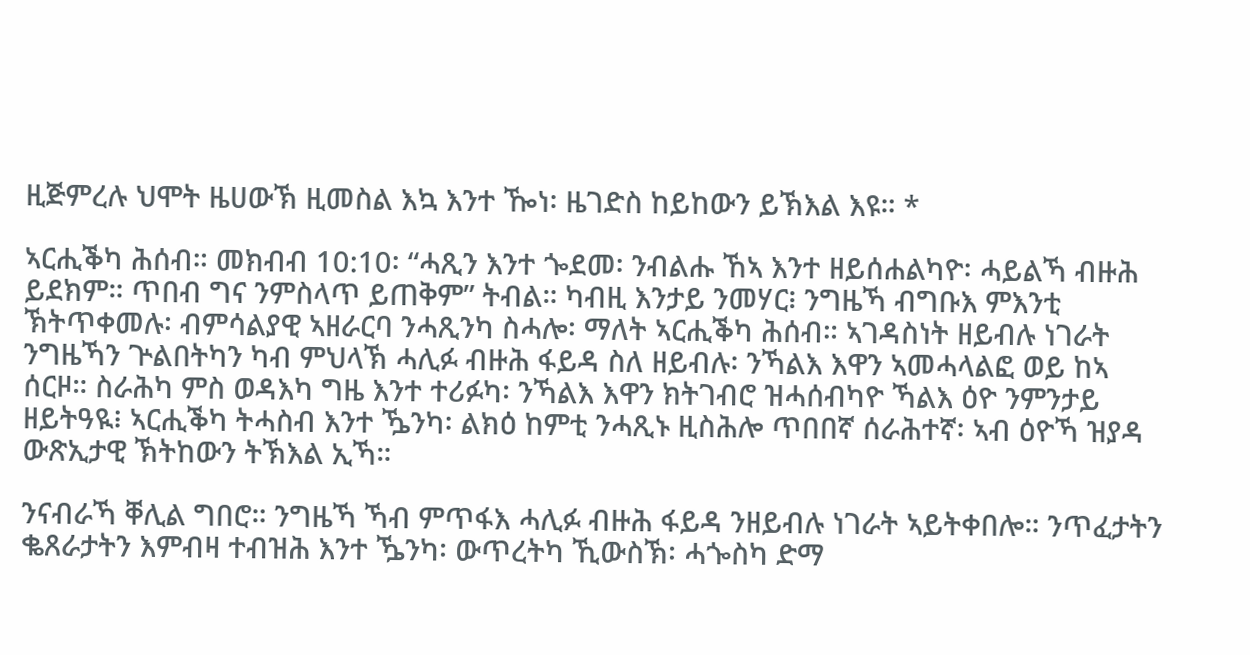ዚጅምረሉ ህሞት ዜሀውኽ ዚመስል እኳ እንተ ዀነ፡ ዜገድስ ከይከውን ይኽእል እዩ። *

ኣርሒቕካ ሕሰብ። መክብብ 10:10፡ “ሓጺን እንተ ጐደመ፡ ንብልሑ ኸኣ እንተ ዘይሰሐልካዮ፡ ሓይልኻ ብዙሕ ይደክም። ጥበብ ግና ንምስላጥ ይጠቅም” ትብል። ካብዚ እንታይ ንመሃር፧ ንግዜኻ ብግቡእ ምእንቲ ኽትጥቀመሉ፡ ብምሳልያዊ ኣዘራርባ ንሓጺንካ ስሓሎ፡ ማለት ኣርሒቕካ ሕሰብ። ኣገዳስነት ዘይብሉ ነገራት ንግዜኻን ጕልበትካን ካብ ምህላኽ ሓሊፉ ብዙሕ ፋይዳ ስለ ዘይብሉ፡ ንኻልእ እዋን ኣመሓላልፎ ወይ ከኣ ሰርዞ። ስራሕካ ምስ ወዳእካ ግዜ እንተ ተሪፉካ፡ ንኻልእ እዋን ክትገብሮ ዝሓሰብካዮ ኻልእ ዕዮ ንምንታይ ዘይትዓዪ፧ ኣርሒቕካ ትሓስብ እንተ ዄንካ፡ ልክዕ ከምቲ ንሓጺኑ ዚስሕሎ ጥበበኛ ሰራሕተኛ፡ ኣብ ዕዮኻ ዝያዳ ውጽኢታዊ ኽትከውን ትኽእል ኢኻ።

ንናብራኻ ቐሊል ግበሮ። ንግዜኻ ኻብ ምጥፋእ ሓሊፉ ብዙሕ ፋይዳ ንዘይብሉ ነገራት ኣይትቀበሎ። ንጥፈታትን ቈጸራታትን እምብዛ ተብዝሕ እንተ ዄንካ፡ ውጥረትካ ኺውስኽ፡ ሓጐስካ ድማ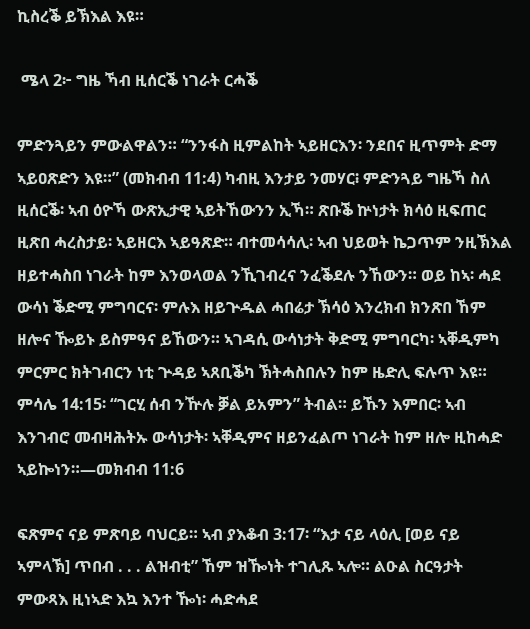ኪስረቕ ይኽእል እዩ።

 ሜላ 2፦ ግዜ ኻብ ዚሰርቕ ነገራት ርሓቕ

ምድንጓይን ምውልዋልን። “ንንፋስ ዚምልከት ኣይዘርእን፡ ንደበና ዚጥምት ድማ ኣይዐጽድን እዩ።” (መክብብ 11:4) ካብዚ እንታይ ንመሃር፧ ምድንጓይ ግዜኻ ስለ ዚሰርቕ፡ ኣብ ዕዮኻ ውጽኢታዊ ኣይትኸውንን ኢኻ። ጽቡቕ ኵነታት ክሳዕ ዚፍጠር ዚጽበ ሓረስታይ፡ ኣይዘርእ ኣይዓጽድ። ብተመሳሳሊ፡ ኣብ ህይወት ኬጋጥም ንዚኽእል ዘይተሓስበ ነገራት ከም እንወላወል ንኺገብረና ንፈቕደሉ ንኸውን። ወይ ከኣ፡ ሓደ ውሳነ ቕድሚ ምግባርና፡ ምሉእ ዘይጕዱል ሓበሬታ ኽሳዕ እንረክብ ክንጽበ ኸም ዘሎና ዀይኑ ይስምዓና ይኸውን። ኣገዳሲ ውሳነታት ቅድሚ ምግባርካ፡ ኣቐዲምካ ምርምር ክትገብርን ነቲ ጕዳይ ኣጸቢቕካ ኽትሓስበሉን ከም ዜድሊ ፍሉጥ እዩ። ምሳሌ 14:15፡ “ገርሂ ሰብ ንዅሉ ቓል ይአምን” ትብል። ይኹን እምበር፡ ኣብ እንገብሮ መብዛሕትኡ ውሳነታት፡ ኣቐዲምና ዘይንፈልጦ ነገራት ከም ዘሎ ዚከሓድ ኣይኰነን።—መክብብ 11:6

ፍጽምና ናይ ምጽባይ ባህርይ። ኣብ ያእቆብ 3:17፡ “እታ ናይ ላዕሊ [ወይ ናይ ኣምላኽ] ጥበብ . . . ልዝብቲ” ኸም ዝዀነት ተገሊጹ ኣሎ። ልዑል ስርዓታት ምውጻእ ዚነኣድ እኳ እንተ ዀነ፡ ሓድሓደ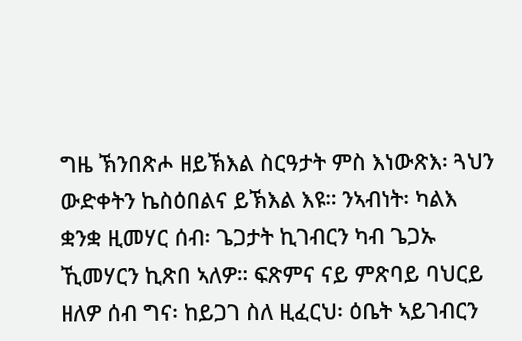ግዜ ኽንበጽሖ ዘይኽእል ስርዓታት ምስ እነውጽእ፡ ጓህን ውድቀትን ኬስዕበልና ይኽእል እዩ። ንኣብነት፡ ካልእ ቋንቋ ዚመሃር ሰብ፡ ጌጋታት ኪገብርን ካብ ጌጋኡ ኺመሃርን ኪጽበ ኣለዎ። ፍጽምና ናይ ምጽባይ ባህርይ ዘለዎ ሰብ ግና፡ ከይጋገ ስለ ዚፈርህ፡ ዕቤት ኣይገብርን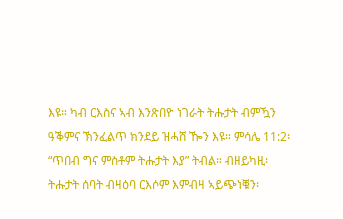እዩ። ካብ ርእስና ኣብ እንጽበዮ ነገራት ትሑታት ብምዃን ዓቕምና ኽንፈልጥ ክንደይ ዝሓሸ ዀን እዩ። ምሳሌ 11:2፡ “ጥበብ ግና ምስቶም ትሑታት እያ” ትብል። ብዘይካዚ፡ ትሑታት ሰባት ብዛዕባ ርእሶም እምብዛ ኣይጭነቑን፡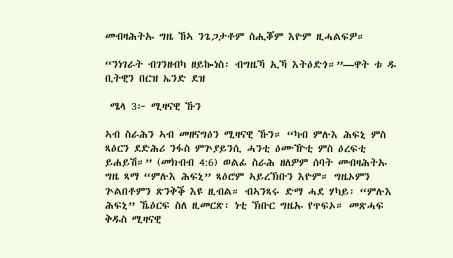መብዛሕትኡ ግዜ ኸኣ ንጌጋታቶም ስሒቖም እዮም ዚሓልፍዎ።

“ንነገራት ብገንዘብካ ዘይኰነስ፡ ብግዜኻ ኢኻ እትዕድጎ።”—ዋት ቱ ዱ ቢትዊን በርዝ ኤንድ ደዝ

 ሜላ 3፦ ሚዛናዊ ኹን

ኣብ ስራሕን ኣብ መዘናግዕን ሚዛናዊ ኹን። “ካብ ምሉእ ሕፍኒ ምስ ጻዕርን ደድሕሪ ንፋስ ምጕያይንሲ ሓንቲ ዕሙዅቲ ምስ ዕረፍቲ ይሐይሽ።” (መክብብ 4:6) ወልፊ ስራሕ ዘለዎም ሰባት መብዛሕትኡ ግዜ ጻማ “ምሉእ ሕፍኒ” ጻዕሮም ኣይረኽቡን እዮም። ግዜኦምን ጕልበቶምን ጽንቅቕ እዩ ዚብል። ብኣንጻሩ ድማ ሓደ ሃካይ፡ “ምሉእ ሕፍኒ” ኼዕርፍ ስለ ዚመርጽ፡ ነቲ ኽቡር ግዜኡ የጥፍኦ። መጽሓፍ ቅዱስ ሚዛናዊ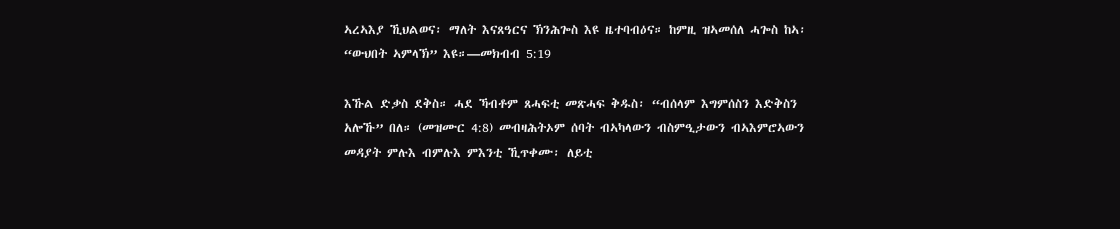ኣረኣእያ ኺህልወና፡ ማለት እናጸዓርና ኽንሕጐስ እዩ ዜተባብዕና። ከምዚ ዝኣመሰለ ሓጐስ ከኣ፡ “ውህበት ኣምላኽ” እዩ።—መክብብ 5:19

እኹል ድቃስ ደቅስ። ሓደ ኻብቶም ጸሓፍቲ መጽሓፍ ቅዱስ፡ “ብሰላም እግምሰስን እድቅስን አሎኹ” በለ። (መዝሙር 4:8) መብዛሕትኦም ሰባት ብኣካላውን ብስምዒታውን ብኣእምሮኣውን መዳያት ምሉእ ብምሉእ ምእንቲ ኺጥቀሙ፡ ለይቲ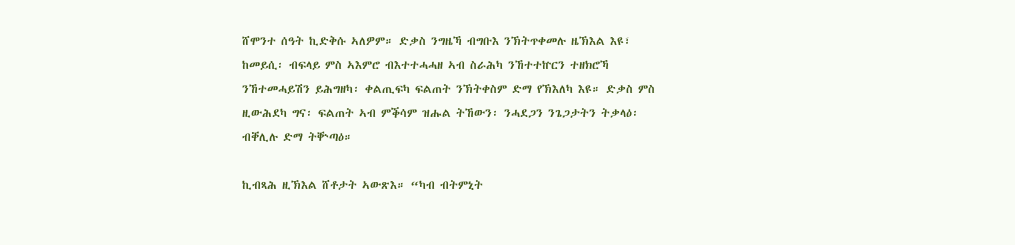ሸሞንተ ሰዓት ኪድቅሱ ኣለዎም። ድቃስ ንግዜኻ ብግቡእ ንኽትጥቀመሉ ዜኽእል እዩ፣ ከመይሲ፡ ብፍላይ ምስ ኣእምሮ ብእተተሓሓዘ ኣብ ስራሕካ ንኸተተኵርን ተዘክሮኻ ንኸተመሓይሽን ይሕግዘካ፡ ቀልጢፍካ ፍልጠት ንኽትቀስም ድማ የኽእለካ እዩ። ድቃስ ምስ ዚውሕደካ ግና፡ ፍልጠት ኣብ ምቕሳም ዝሑል ትኸውን፡ ንሓደጋን ንጌጋታትን ትቃላዕ፡ ብቐሊሉ ድማ ትቝጣዕ።

ኪብጻሕ ዚኽእል ሸቶታት ኣውጽእ። “ካብ ብትምኒት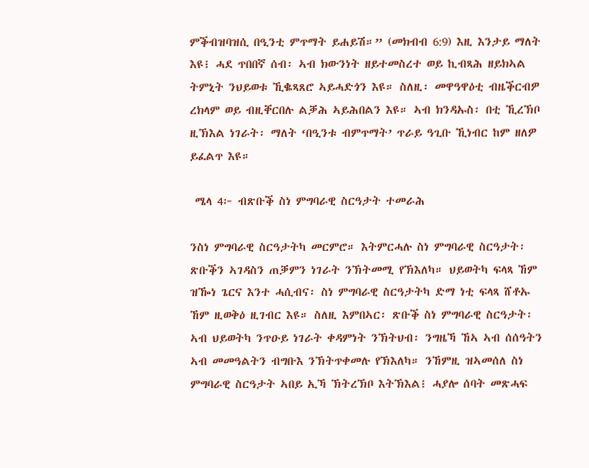ምቕብዝባዝሲ በዒንቲ ምጥማት ይሐይሽ።” (መክብብ 6:9) እዚ እንታይ ማለት እዩ፧ ሓደ ጥበበኛ ሰብ፡ ኣብ ክውንነት ዘይተመስረተ ወይ ኪብጻሕ ዘይክኣል ትምኒት ንህይወቱ ኺቈጻጸሮ ኣይሓድጎን እዩ። ስለዚ፡ መዋዓዋዕቲ ብዜቕርብዎ ረክላም ወይ ብዚቐርበሉ ልቓሕ ኣይሕበልን እዩ። ኣብ ክንዳኡስ፡ በቲ ኺረኽቦ ዚኽእል ነገራት፡ ማለት ‘በዒንቱ ብምጥማት’ ጥራይ ዓጊቡ ኺነብር ከም ዘለዎ ይፈልጥ እዩ።

 ሜላ 4፦ ብጽቡቕ ስነ ምግባራዊ ስርዓታት ተመራሕ

ንስነ ምግባራዊ ስርዓታትካ መርምሮ። እትምርሓሉ ስነ ምግባራዊ ስርዓታት፡ ጽቡቕን ኣገዳስን ጠቓምን ነገራት ንኽትመሚ የኽእለካ። ህይወትካ ፍላጻ ኸም ዝዀነ ጌርና እንተ ሓሲብና፡ ስነ ምግባራዊ ስርዓታትካ ድማ ነቲ ፍላጻ ሸቶኡ ኸም ዚወቅዕ ዚገብር እዩ። ስለዚ እምበኣር፡ ጽቡቕ ስነ ምግባራዊ ስርዓታት፡ ኣብ ህይወትካ ንጥዑይ ነገራት ቀዳምነት ንኽትህብ፡ ንግዜኻ ኸኣ ኣብ ሰሰዓትን ኣብ መመዓልትን ብግቡእ ንኽትጥቀመሉ የኽእለካ። ንኸምዚ ዝኣመሰለ ስነ ምግባራዊ ስርዓታት ኣበይ ኢኻ ኽትረኽቦ እትኽእል፧ ሓያሎ ሰባት መጽሓፍ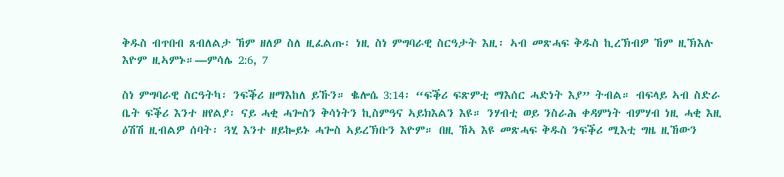ቅዱስ ብጥበብ ጸብለልታ ኸም ዘለዎ ስለ ዚፈልጡ፡ ነዚ ስነ ምግባራዊ ስርዓታት እዚ፡ ኣብ መጽሓፍ ቅዱስ ኪረኽብዎ ኸም ዚኽእሉ እዮም ዚኣምኑ።—ምሳሌ 2:6, 7

ስነ ምግባራዊ ስርዓትካ፡ ንፍቕሪ ዘማእከለ ይኹን። ቈሎሴ 3:14፡ “ፍቕሪ ፍጽምቲ ማእሰር ሓድነት እያ” ትብል። ብፍላይ ኣብ ስድራ ቤት ፍቕሪ እንተ ዘየልያ፡ ናይ ሓቂ ሓጐስን ቅሳነትን ኪስምዓና ኣይክእልን እዩ። ንሃብቲ ወይ ንስራሕ ቀዳምነት ብምሃብ ነዚ ሓቂ እዚ ዕሽሽ ዚብልዎ ሰባት፡ ጓሂ እንተ ዘይኰይኑ ሓጐስ ኣይረኽቡን እዮም። በዚ ኸኣ እዩ መጽሓፍ ቅዱስ ንፍቕሪ ሚእቲ ግዜ ዚኸውን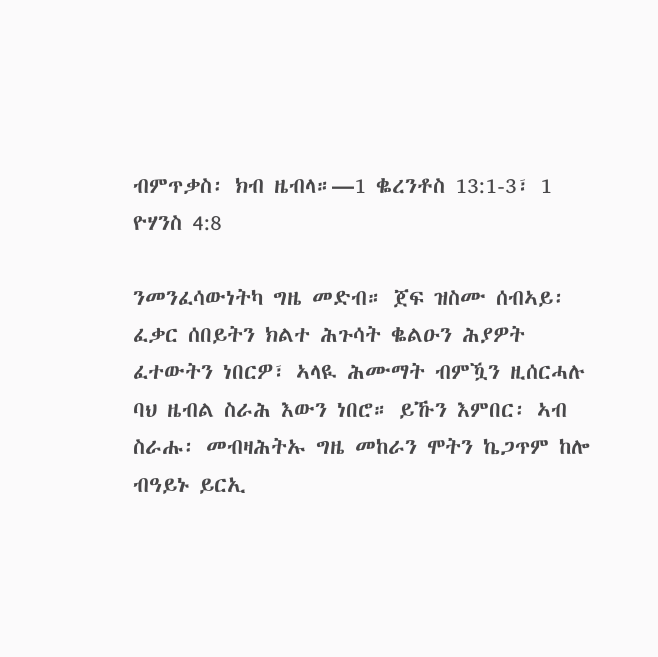ብምጥቃስ፡ ክብ ዜብላ።—1 ቈረንቶስ 13:1-3፣ 1 ዮሃንስ 4:8

ንመንፈሳውነትካ ግዜ መድብ። ጀፍ ዝስሙ ሰብኣይ፡ ፈቃር ሰበይትን ክልተ ሕጉሳት ቈልዑን ሕያዎት ፈተውትን ነበርዎ፣ ኣላዪ ሕሙማት ብምዃን ዚሰርሓሉ ባህ ዜብል ስራሕ እውን ነበሮ። ይኹን እምበር፡ ኣብ ስራሑ፡ መብዛሕትኡ ግዜ መከራን ሞትን ኬጋጥም ከሎ ብዓይኑ ይርኢ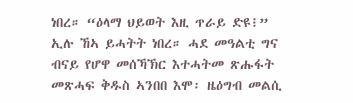ነበረ። “ዕላማ ህይወት እዚ ጥራይ ድዩ፧” ኢሉ ኸኣ ይሓትት ነበረ። ሓደ መዓልቲ ግና ብናይ የሆዋ መሰኻኽር እተሓትመ ጽሑፋት መጽሓፍ ቅዱስ ኣንበበ እሞ፡ ዜዕግብ መልሲ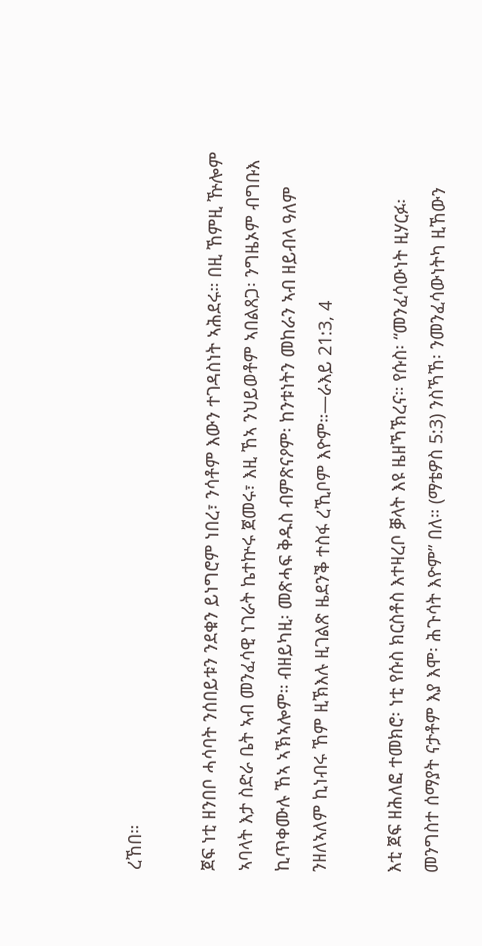ረኸበ።

ጀፍ ነቲ ዘንበቦ ሓሳባት ንሰበይቱን ንደቁን ይነግሮም ነበረ፣ ንሳቶም እውን ተገዳስነት ኣሕደሩ። በዚ ኸምዚ ዅሎም ኣባላት እታ ስድራ ቤት ኣብ መንፈሳዊ ነገራት ኬተኵሩ ጀመሩ፣ እዚ ኸኣ ንህይወቶም ኣበልጸጋ፡ ንግዜኦም ብግቡእ ኪጥቀሙሉ ኸኣ ኣኽኣሎም። ብዘይካዚ፡ መጽሓፍ ቅዱስ ብምጽናዖም፡ ከንቱነትን መከራን ኣብ ዘይብላ ዓለም ንዘለኣለም ኪነብሩ ኸም ዚኽእሉ ዚገልጽ ዜደንቕ ተስፋ ረኺቦም እዮም።—ራእይ 21:3, 4

እቲ ጀፍ ዘሕለፎ ተመክሮ፡ ነቲ የሱስ ክርስቶስ እተዛረቦ ቓላት እዩ ዜዘኻኽረና። የሱስ፡ “መንፈሳውነት ዚሃርፉ፡ መንግስተ ሰማያት ናታቶም እያ እሞ፡ ሕጉሳት እዮም” በለ። (ማቴዎስ 5:3) ንስኻኸ፡ ንመንፈሳውነትካ ዚኸውን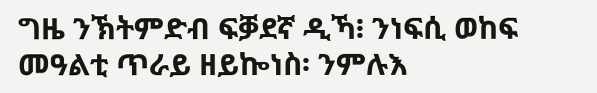ግዜ ንኽትምድብ ፍቓደኛ ዲኻ፧ ንነፍሲ ወከፍ መዓልቲ ጥራይ ዘይኰነስ፡ ንምሉእ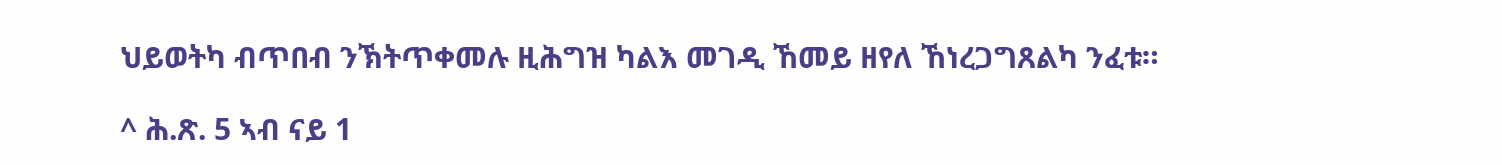ህይወትካ ብጥበብ ንኽትጥቀመሉ ዚሕግዝ ካልእ መገዲ ኸመይ ዘየለ ኸነረጋግጸልካ ንፈቱ።

^ ሕ.ጽ. 5 ኣብ ናይ 1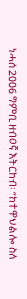ነሓሰ 2006 ግምቢ ዘብዐኛ እትርከብ፡ “ከተዋህልሎ ስለ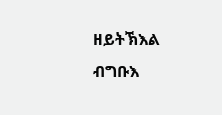ዘይትኽእል ብግቡእ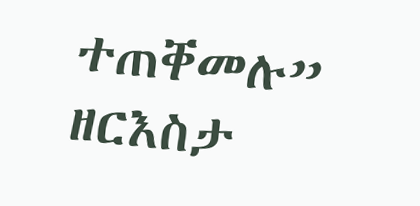ተጠቐመሉ” ዘርእስታ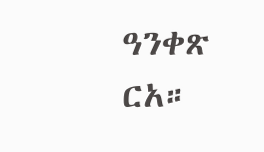ዓንቀጽ ርአ።